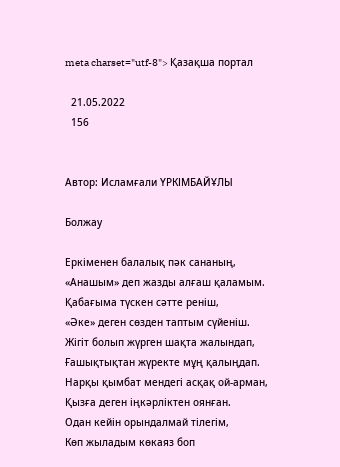meta charset="utf-8"> Қазақша портал

  21.05.2022
  156


Автор: Исламғали ҮРКІМБАЙҰЛЫ

Болжау

Еркіменен балалық пәк сананың,
«Анашым» деп жазды алғаш қаламым.
Қабағыма түскен сәтте реніш,
«Әке» деген сөзден таптым сүйеніш.
Жігіт болып жүрген шақта жалындап,
Ғашықтықтан жүректе мұң қалыңдап.
Нарқы қымбат мендегі асқақ ой-арман,
Қызға деген іңкәрліктен оянған.
Одан кейін орындалмай тілегім,
Көп жыладым көкаяз боп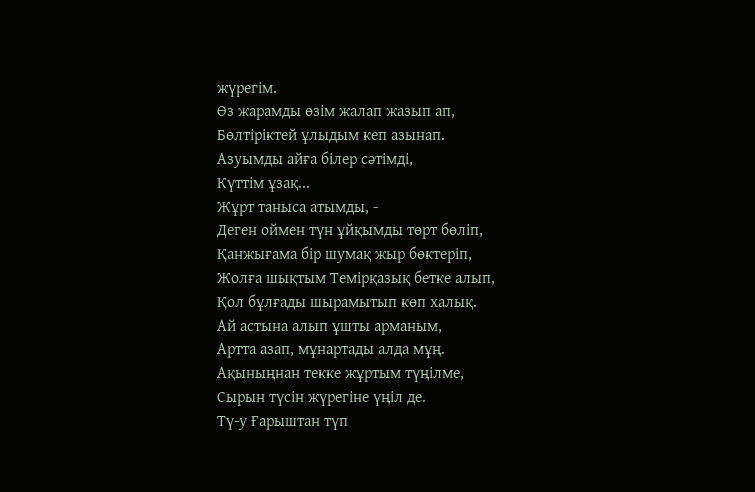жүрегім.
Өз жарамды өзім жалап жазып ап,
Бөлтіріктей ұлыдым кеп азынап.
Азуымды айға білер сәтімді,
Күттім ұзақ...
Жұрт таныса атымды, -
Деген оймен түн ұйқымды төрт бөліп,
Қанжығама бір шумақ жыр бөктеріп,
Жолға шықтым Темірқазық бетке алып,
Қол бұлғады шырамытып көп халық.
Ай астына алып ұшты арманым,
Артта азап, мұнартады алда мұң.
Ақыныңнан текке жұртым түңілме,
Сырын түсін жүрегіне үңіл де.
Тү-у Ғарыштан түп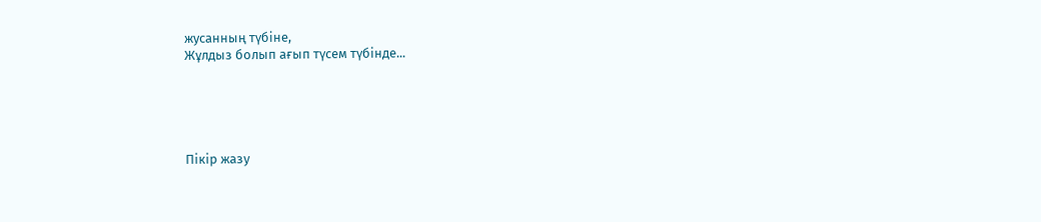жусанның түбіне,
Жұлдыз болып ағып түсем түбінде...





Пікір жазу